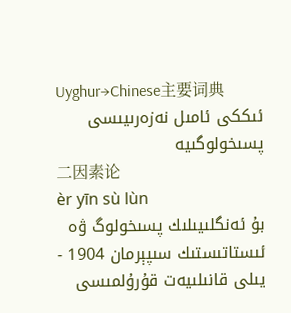Uyghur→Chinese主要词典
ئىككى ئامىل نەزەرىيىسى
پسىخولوگىيە
二因素论
èr yīn sù lùn
بۇ ئەنگلىيىلىك پسىخولوگ ۋە ئىستاتىستىك سىپېرمان 1904 - يىلى قانىلىيەت قۇرۇلمىسى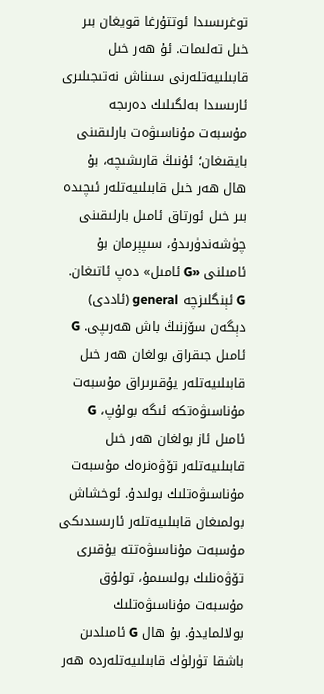توغرىسىدا ئوتتۇرغا قويغان بىر خىل تەلىمات. ئۇ ھەر خىل قابىلىيەتلەرنى سىناش نەتىجىلىرى ئارىسىدا بەلگىلىك دەرىجە مۇسبەت مۇناسىۋەت بارلىقىنى بايقىغان؛ ئۇنىڭ قارىشىچە، بۇ ھال ھەر خىل قابىلىيەتلەر ئىچىدە بىر خىل ئورتاق ئامىل بارلىقىنى چۈشەندۈرىدۇ، سىپېرمان بۇ ئامىلنى «G ئامىل» دەپ ئاتىغان. G ئېنگلىزچە general (ئاددى) دېگەن سۆزنىڭ باش ھەرىپى. G ئامىل جىقراق بولغان ھەر خىل قابىلىيەتلەر يۇقىرىراق مۇسبەت مۇناسىۋەتكە ئىگە بولۇپ، G ئامىل ئاز بولغان ھەر خىل قابىلىيەتلەر تۆۋەنرەك مۇسبەت مۇناسىۋەتلىك بولىدۇ. ئوخشاش بولمىغان قابىلىيەتلەر ئارىسىدىكى مۇسبەت مۇناسىۋەتتە يۇقىرى تۆۋەنلىك بولسىمۇ، تولۇق مۇسبەت مۇناسىۋەتلىك بولالمايدۇ. بۇ ھال G ئامىلدىن باشقا تۈرلۈك قابىلىيەتلەردە ھەر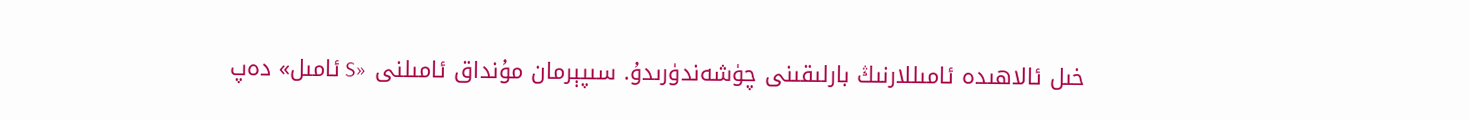خىل ئالاھىدە ئامىللارنىڭ بارلىقىنى چۈشەندۈرىدۇ. سىپېرمان مۇنداق ئامىلنى «S ئامىل» دەپ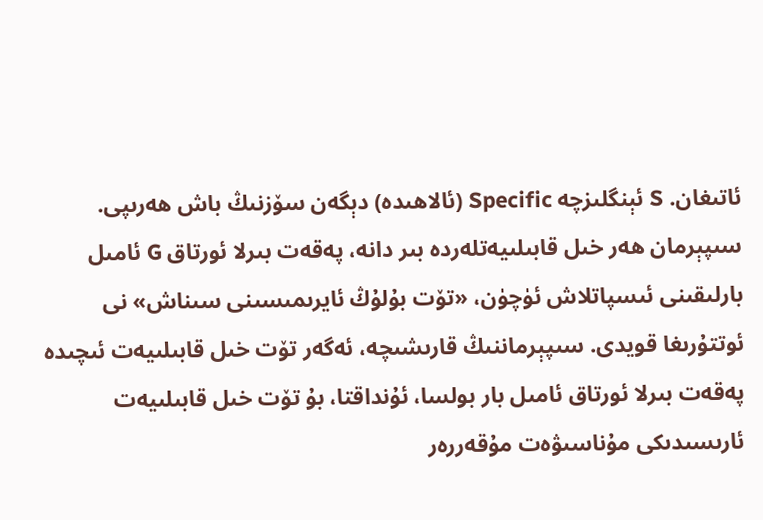ئاتىغان. S ئېنگلىزچە Specific (ئالاھىدە) دېگەن سۆزنىڭ باش ھەرىپى. سىپېرمان ھەر خىل قابىلىيەتلەردە بىر دانە، پەقەت بىرلا ئورتاق G ئامىل بارلىقىنى ئىسپاتلاش ئۈچۈن، «تۆت بۇلۇڭ ئايرىمىسىنى سىناش» نى ئوتتۇرىغا قويدى. سىپېرماننىڭ قارىشىچە، ئەگەر تۆت خىل قابىلىيەت ئىچىدە پەقەت بىرلا ئورتاق ئامىل بار بولسا، ئۇنداقتا، بۇ تۆت خىل قابىلىيەت ئارىسىدىكى مۇناسىۋەت مۇقەررەر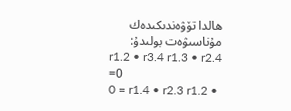ھالدا تۆۋەندىكىدەك مۇناسىۋەت بولىدۇ:
r1.2 • r3.4 r1.3 • r2.4 =0
0 = r1.4 • r2.3 r1.2 •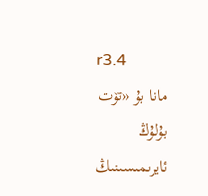r3.4
مانا بۇ «تۆت بۇلۇڭ ئايرىمىسىنىڭ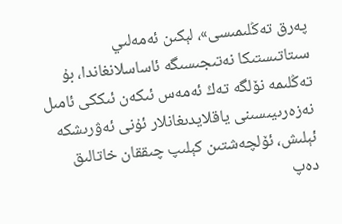پەرق تەڭلىمىسى»، لېكىن ئەمەلىي سىتاتىستىكا نەتىجىسىگە ئاساسلانغاندا، بۇ تەڭلىمە نۆلگە تەڭ ئەمەس ئىكەن ئىككى ئامىل نەزەرىيىسىنى ياقلايدىغانلار ئۇنى ئەۋرىشكە ئېلىش، ئۆلچەشتىن كېلىپ چىققان خاتالىق دەپ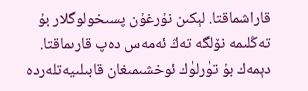قاراشماقتا. لېكىن نۇرغۇن پسىخولوگلار بۇ تەڭلىمە نۆلگە تەڭ ئەمەس دەپ قارىماقتا. دېمەك بۇ تۈرلۈك ئوخشىمىغان قابىلىيەتلەردە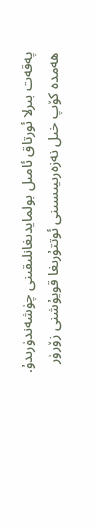پەقەت بىرلا ئورتاق ئامىل بولمايدىغانلىقىنى چۈشەندۈرىدۇ. ھەمدە كۆپ خىل نەزەرىيىسىنى ئوتتۇرىغا قويۇشنى زۆرۈر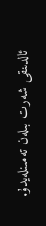ئالدىنقى شەرت بىلەن تەمىنلەيدۇ.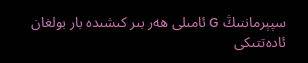سپېرماننىڭ G ئامىلى ھەر بىر كىشىدە بار بولغان ئادەتتىكى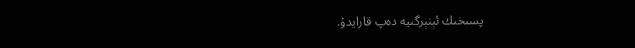پسىخىك ئېنېرگىيە دەپ قارايدۇ.